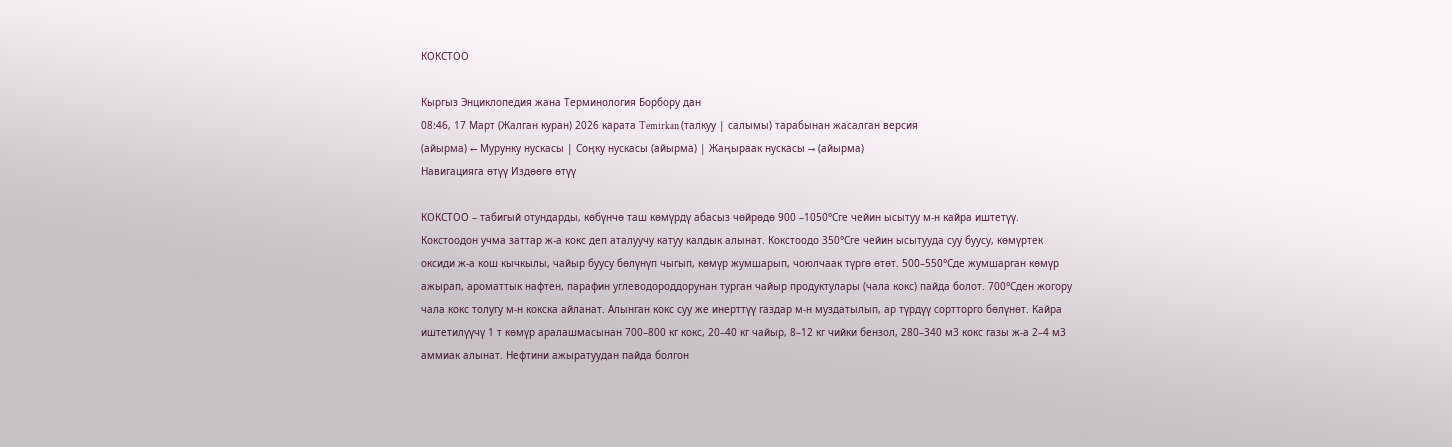КОКСТОО

Кыргыз Энциклопедия жана Терминология Борбору дан
08:46, 17 Март (Жалган куран) 2026 карата Temirkan (талкуу | салымы) тарабынан жасалган версия
(айырма) ← Мурунку нускасы | Соңку нускасы (айырма) | Жаңыраак нускасы → (айырма)
Навигацияга өтүү Издөөгө өтүү

КОКСТОО – табигый отундарды, көбүнчө таш көмүрдү абасыз чөйрөдө 900 –1050°Сге чейин ысытуу м-н кайра иштетүү. Кокстоодон учма заттар ж-а кокс деп аталуучу катуу калдык алынат. Кокстоодо 350°Сге чейин ысытууда суу буусу, көмүртек оксиди ж-а кош кычкылы, чайыр буусу бөлүнүп чыгып, көмүр жумшарып, чоюлчаак түргө өтөт. 500–550°Сде жумшарган көмүр ажырап, ароматтык нафтен, парафин углеводороддорунан турган чайыр продуктулары (чала кокс) пайда болот. 700°Сден жогору чала кокс толугу м-н кокска айланат. Алынган кокс суу же инерттүү газдар м-н муздатылып, ар түрдүү сортторго бөлүнөт. Кайра иштетилүүчү 1 т көмүр аралашмасынан 700–800 кг кокс, 20–40 кг чайыр, 8–12 кг чийки бензол, 280–340 м3 кокс газы ж-а 2–4 м3 аммиак алынат. Нефтини ажыратуудан пайда болгон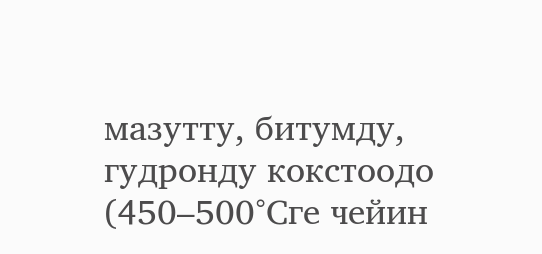мазутту, битумду, гудронду кокстоодо (450–500°Сге чейин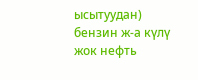ысытуудан) бензин ж-а күлү жок нефть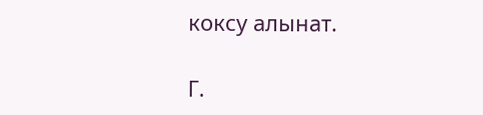коксу алынат.

Г.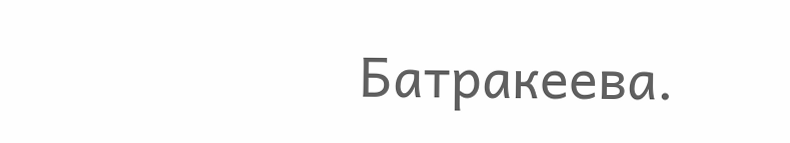Батракеева.